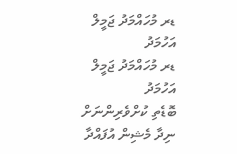ޑރ މުހައްމަދު ޖަމީލް އަހުމަދު
ޑރ މުހައްމަދު ޖަމީލް އަހުމަދު
ބޮޑެތި ކުށްވެރިންނަށް ނިދާ މެޝިން އުފައްދާ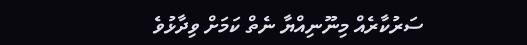ސަރުކާރެއް މިނޫނިއްޔާ ނެތް ކަމަށް ވިދާޅުވެ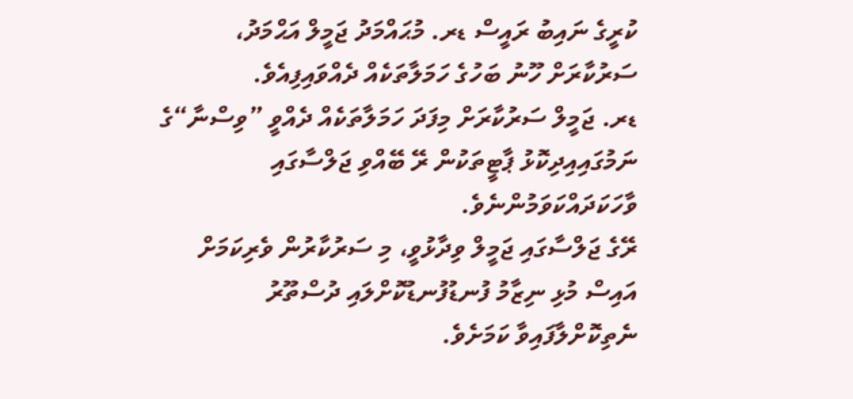ކުރީގެ ނައިބު ރައީސް ޑރ. މުޙައްމަދު ޖަމީލް އަޙްމަދު، ސަރުކާރަށް ހޫނު ބަހުގެ ހަމަލާތަކެއް ދެއްވައިފިއެވެ.
ޑރ. ޖަމީލް ސަރުކާރަށް މިފަދަ ހަމަލާތަކެއް ދެއްވީ ”ވިސްނާ“ގެ ނަމުގައިއިދިކޮޅު ޕާޓީތަކުން ރޭ ބޭއްވި ޖަލްސާގައި ވާހަކަދައްކަވަމުންނެވެ.
ރޭގެ ޖަލްސާގައި ޖަމީލް ވިދާޅުވީ، މި ސަރުކާރުން ވެރިކަމަށް އައިސް މުޅި ނިޒާމު ފުނޑުފުނޑުކޮށްލައި ދުސްތޫރު ނެތިކޮށްލާފައިވާ ކަމަށެވެ.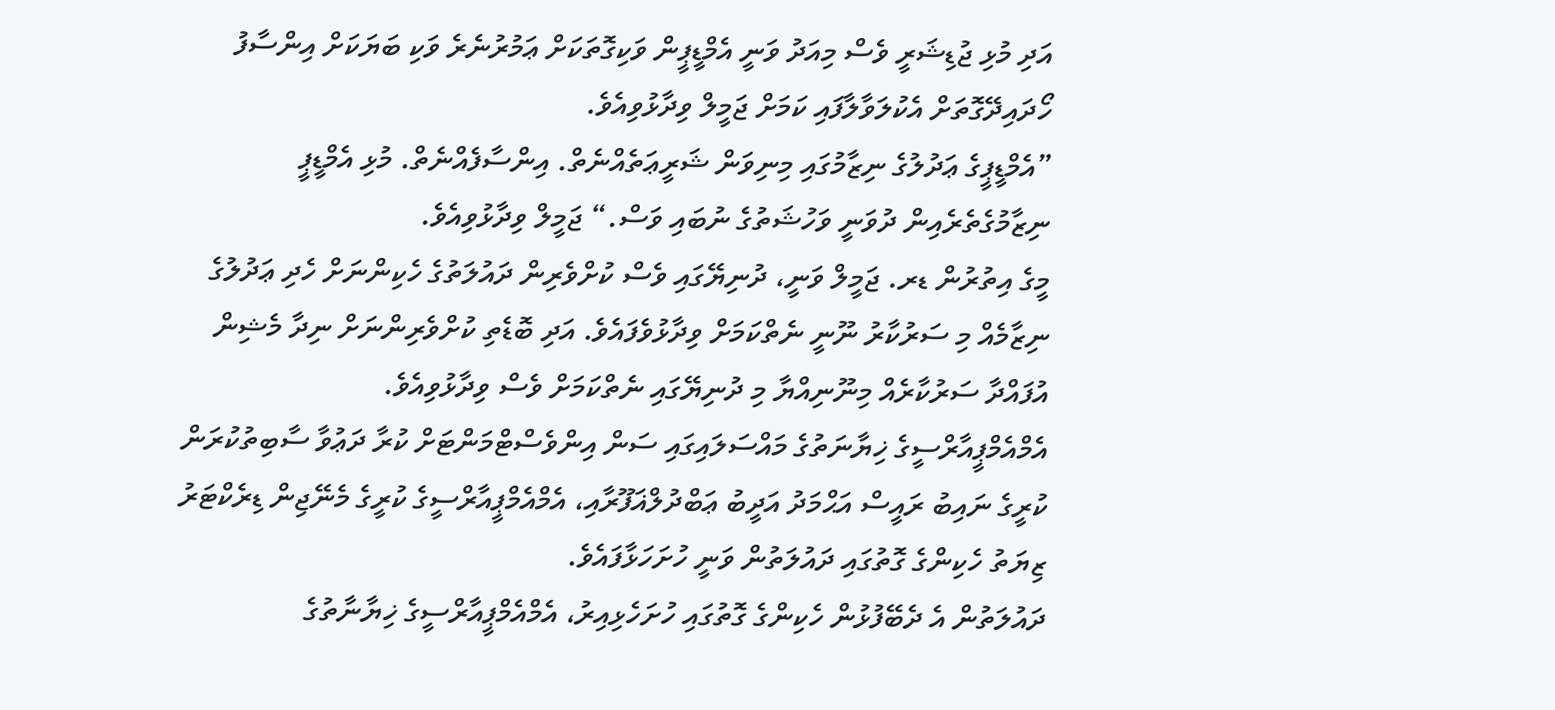އަދި މުޅި ޖުޑިޝަރީ ވެސް މިއަދު ވަނީ އެމްޑީޕީން ވަކިގޮތަކަށް ޢަމުރުނެރެ ވަކި ބަޔަކަށް އިންސާފު ހޯދައިދޭގޮތަށް އެކުލަވާލާފައި ކަމަށް ޖަމީލް ވިދާޅުވިއެވެ.
”އެމްޑީޕީގެ ޢަދުލުގެ ނިޒާމުގައި މިނިވަން ޝަރީޢަތެއްނެތް. އިންސާފެއްނެތް. މުޅި އެމްޑީޕީ ނިޒާމުގެތެރެއިން ދުވަނީ ވަހުޝަތުގެ ނުބައި ވަސް.“ ޖަމީލް ވިދާޅުވިއެވެ.
މީގެ އިތުރުން ޑރ. ޖަމީލް ވަނީ، ދުނިޔޭގައި ވެސް ކުށްވެރިން ދައުލަތުގެ ހެކިންނަށް ހެދި ޢަދުލުގެ ނިޒާމެއް މި ސަރުކާރު ނޫނީ ނެތްކަމަށް ވިދާޅުވެފައެވެ. އަދި ބޮޑެތި ކުށްވެރިންނަށް ނިދާ މެޝިން އުފައްދާ ސަރުކާރެއް މިނޫނިއްޔާ މި ދުނިޔޭގައި ނެތްކަމަށް ވެސް ވިދާޅުވިއެވެ.
އެމްއެމްޕީއާރްސީގެ ޚިޔާނަތުގެ މައްސަލައިގައި ސަން އިންވެސްޓްމަންޓަށް ކުރާ ދަޢުވާ ސާބިތުކުރަން ކުރީގެ ނައިބު ރައީސް އަޙްމަދު އަދީބު ޢަބްދުލްޣަފޫރާއި، އެމްއެމްޕީއާރްސީގެ ކުރީގެ މެނޭޖިން ޑިރެކްޓަރު ޒިޔަތު ހެކިންގެ ގޮތުގައި ދައުލަތުން ވަނީ ހުށަހަޅާފައެވެ.
ދައުލަތުން އެ ދެބޭފުޅުން ހެކިންގެ ގޮތުގައި ހުށަހެޅިއިރު، އެމްއެމްޕީއާރްސީގެ ޚިޔާނާތުގެ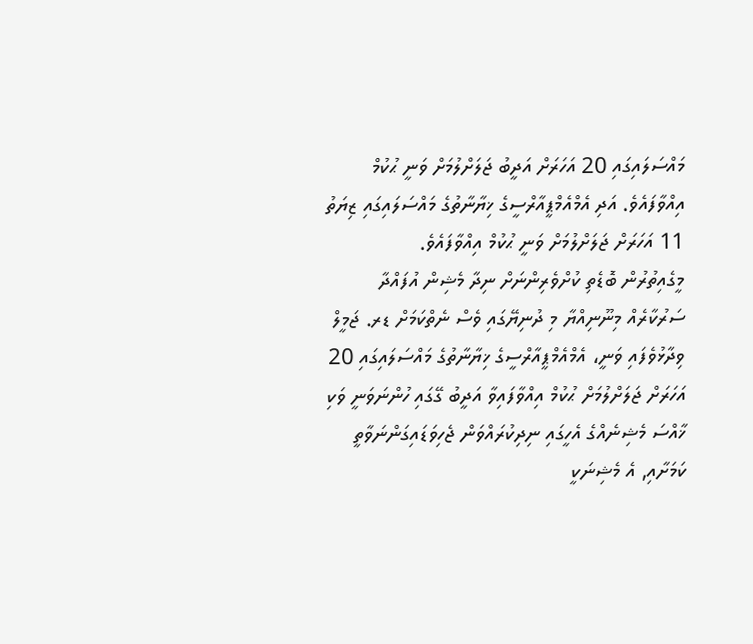މައްސަލައިގައި 20 އަހަރަށް އަދީބު ޖަލަށްލުމަށް ވަނީ ޙުކުމް އިއްވާފައެވެ. އަދި އެމްއެމްޕީއާރްސީގެ ޚިޔާނާތުގެ މައްސަލައިގައި ޒިޔަތު 11 އަހަރަށް ޖަލަށްލުމަށް ވަނީ ޙުކުމް އިއްވާފައެވެ.
މީގެއިތުރުން ބޮޑެތި ކުށްވެރިންނަށް ނިދާ މެޝިން އުފައްދާ ސަރުކާރެއް މިނޫނިއްޔާ މި ދުނިޔޭގައި ވެސް ނެތްކަމަށް ޑރ. ޖަމީލް ވިދާޅުވެފައި ވަނީ، އެމްއެމްޕީއާރްސީގެ ޚިޔާނާތުގެ މައްސަލައިގައި 20 އަހަރަށް ޖަލަށްލުމަށް ޙުކުމް އިއްވާފައިވާ އަދީބު ގޭގައި ހުންނަވަނީ ވަކި ޚާއްސަ މެޝިނެއްގެ އެހީގައި ނިދިކުރައްވަން ޖެހިވަޑައިގަންނަވާތީ ކަމަށާއި, އެ މެޝިނަކީ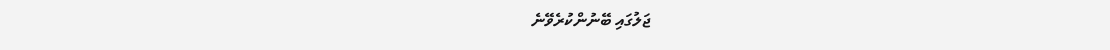ޖަލުގައި ބޭނުންކުރެވޭނެ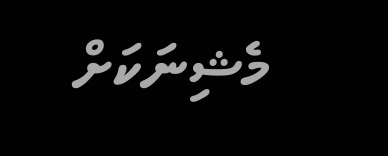މެޝިނަކަށް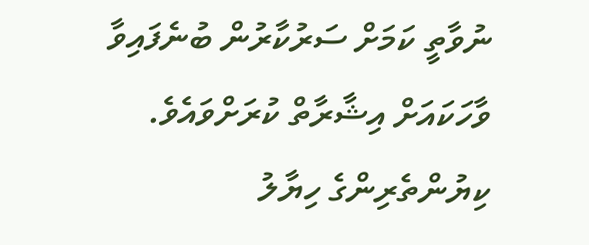ނުވާތީ ކަމަށް ސަރުކާރުން ބުނެފައިވާ ވާހަކައަށް އިޝާރާތް ކުރަށްވައެވެ.
ކިޔުންތެރިންގެ ހިޔާލު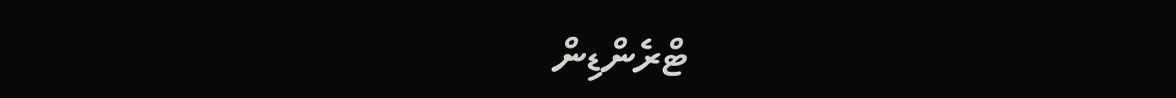ޓްރެންޑިން